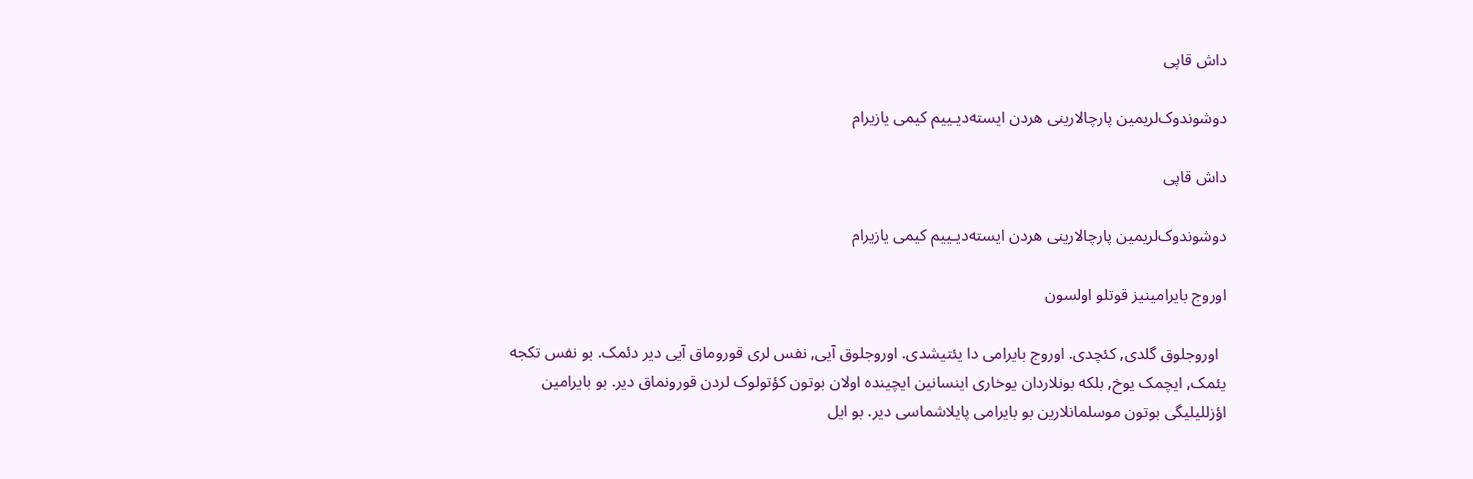داش قاپی

دوشوندوک‌لریمین پارچالارینی هردن ایسته‌دیـییم کیمی یازیرام

داش قاپی

دوشوندوک‌لریمین پارچالارینی هردن ایسته‌دیـییم کیمی یازیرام

اوروج بایرامینیز قوتلو اولسون

  اوروجلوق گلدی, کئچدی. اوروج بایرامی دا یئتیشدی. اوروجلوق آیی, نفس لری قوروماق آیی دیر دئمک. بو نفس تکجه یئمک, ایچمک یوخ, بلکه بونلاردان یوخاری اینسانین ایچینده اولان بوتون کؤتولوک لردن قورونماق دیر. بو بایرامین اؤزللیلیگی بوتون موسلمانلارین بو بایرامی پایلاشماسی دیر. بو ایل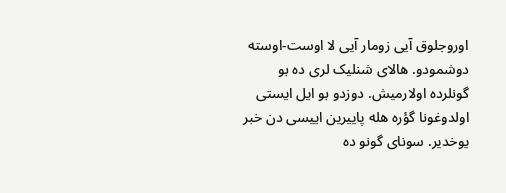اوروجلوق آیی زومار آیی لا اوست-اوسته دوشمودو. هالای شنلیک لری ده بو گونلرده اولارمیش. دوزدو بو ایل ایستی اولدوغونا گؤره هله پاییرین اییسی دن خبر یوخدیر. سونای گونو ده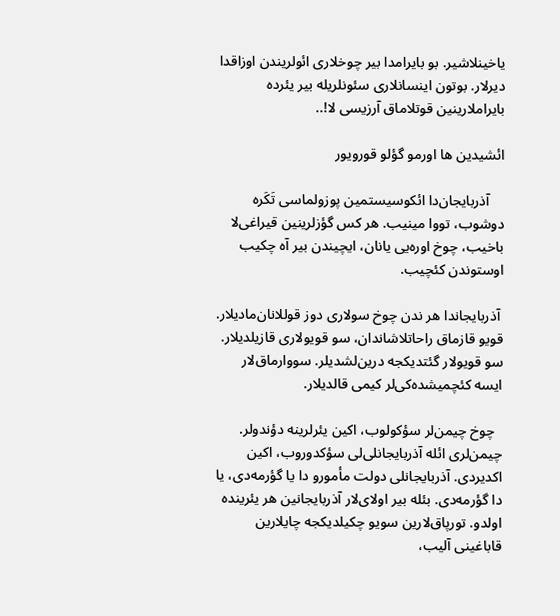یاخینلاشیر. بو بایرامدا بیر چوخلاری ائولریندن اوزاقدا دیرلار. بوتون اینسانلاری سئونلریله بیر یئرده بایراملارینین قوتلاماق آرزیسی لا!..

ائشیدین ها اورمو گؤلو قورویور

    آذربایجان‌دا ائکو‌سیستمین پوزولماسی تَکَره دوشوب، تووا مینیب. هر کس گؤزلرینین قیراغی‌لا باخیب، چوخ اوره‌یی یانان، ایچیندن بیر آه چکیب اوستوندن کئچیب.

 آذربایجاندا هر ندن چوخ سولاری دوز قوللانان‌مادیلار. قویو قازماق راحاتلاشاندان، سو قویولاری قازیلدیلار. سو قویولار گئتدیکجه درین‌لشدیلر. سووارماق‌لار ایسه کئچمیشده‌کی‌لر کیمی قالدیلار.

  چوخ چیمن‌لر سؤکولوب، اکین یئرلرینه دؤندولر. چیمن‌لری ائله آذربایجانلی‌لی سؤکدوروب، اکین اکدیردی. آذربایجانلی دولت مأمورو دا یا گؤرمه‌دی، یا دا گؤرمه‌دی. بئله بیر اولای‌لار آذربایجانین هر یئرینده اولدو. تورپاق‌لارین سویو چکیلدیکجه چایلارین قاباغینی آلیب،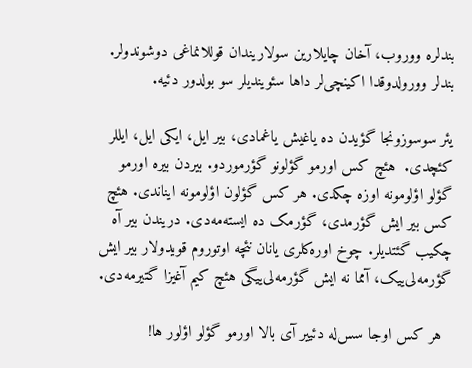بندلره ووروب، آخان چایلارین سولاریندان قوللانماغی دوشوندولر. بندلر وورولدوقدا اکینچی‌لر داها سئویندیلر سو بولدور دئیه.

یئر سوسوزونجا گؤیدن ده یاغیش یاغمادی، بیر ایل، ایکی ایل، ایللر کئچدی.  هئچ کس اورمو گؤلونو گؤرموردو. بیردن بیره اورمو گؤلو اؤلومونه اوزه چکدی. هر کس گؤلون اؤلومونه ایناندی. هئچ کس بیر ایش گؤرمدی، گؤرمک ده ایسته‌مه‌دی. دریندن بیر آه چکیب گئتدیلر. چوخ اوره‌کلری یانان نئچه اوتوروم قویدولار بیر ایش گؤرمه‌لی‌ییک، آمما نه ایش گؤرمه‌لی‌ییگی هئچ کیم آغیزا گتیرمه‌دی.

  هر کس اوجا سس‌له دئییر آی بالا اورمو گؤلو اؤلور ها!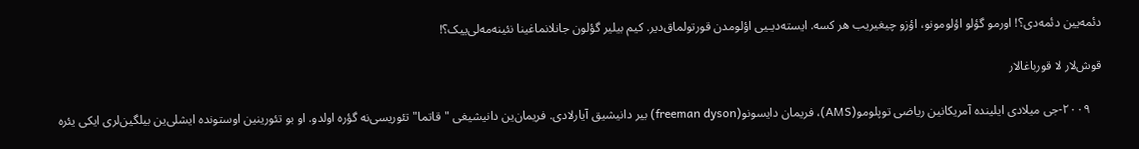دئمه‌یین دئمه‌دی؟! اورمو گؤلو اؤلومونو، اؤزو چیغیریب هر کسه. ایسته‌دیـیی اؤلومدن قورتولماق‌دیر. کیم بیلیر گؤلون جانلانماغینا نئینه‌مه‌لی‌ییک؟!

قوش‌لار لا قورباغالار

    ۲۰۰۹-جی میلادی ایلینده آمریکا‌نین ریاضی توپلومو(AMS)، فریمان دایسونو(freeman dyson) بیر دانیشیق آیارلادی. فریمان‌ین دانیشیغی "قاتما" تئوریسی‌نه گؤره اولدو. او بو تئورینین اوستونده ایشلی‌ین بیلگین‌لری ایکی یئره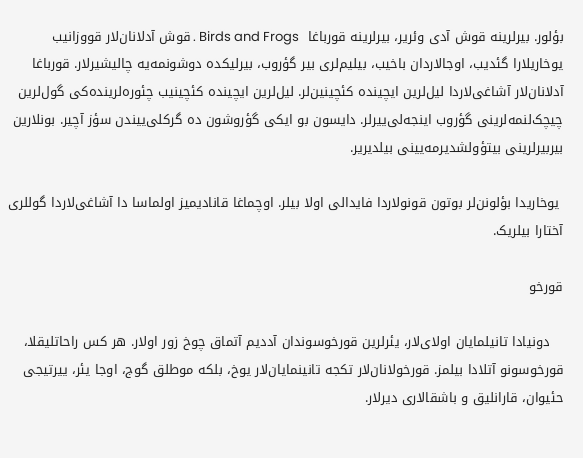بؤلور. بیرلرینه قوش آدی وئریر، بیرلرینه قورباغا  Birds and Frogs . قوش آدلانان‌لار قو‌وزانیب یوخاریلارا گئدیب، اوجالاردان باخیب، بیلیم‌لری بیر گؤروب، بیرلیکده دوشونمه‌یه چالیشیرلار. قورباغا آدلانان‌لار آشاغی‌لاردا لیل‌لرین ایچینده کئچینین‌لر. لیل‌لرین ایچینده کئچینیب چئوره‌لرینده‌کی گول‌لرین چیچک‌لنمه‌لرینی گؤروب اینجه‌لی‌ییرلر. دایسون بو ایکی گؤروشون ده گرکلی‌ییندن سؤز آچیر. بونلارین بیربیرلرینی بیتؤولشدیرمه‌یینی بیلدیریر.

 یوخاریدا بؤلونن‌لر بوتون قونولاردا فایدالی اولا بیلر. اوچماغا قانادیمیز اولماسا دا آشاغی‌لاردا گوللری آختارا بیلریک.

قورخو

   دونیادا تانیلمایان اولای‌لار، یئرلرین قورخوسوندان آددیم آتماق چوخ زور اولار. هر کس راحاتلیقلا، قورخوسونو آتلادا بیلمز. قورخولانان‌لار تکجه تانینمایان‌لار یوخ، بلکه موطلق گوج، اوجا یئر، ییرتیجی حئیوان، قارانلیق و باشقالاری دیرلار.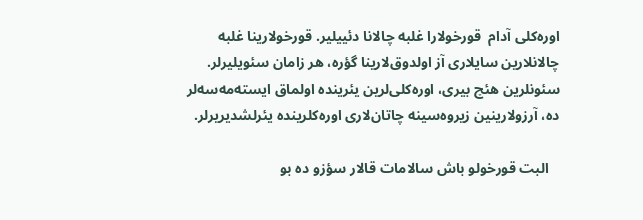اوره‌کلی آدام  قورخولارا غلبه چالانا دئییلیر. قورخولارینا غلبه چالانلارین سایلاری آز اولدوق‌لارینا گؤره، هر زامان سئویلیرلر. سئونلرین هئچ بیری، اوره‌کلی‌لرین یئرینده اولماق ایسته‌مه‌سه‌لر ده، آرزولارینین زیروه‌سینه چاتان‌لاری اوره‌کلرینده یئرلشدیریرلر.

   البت قورخولو باش سالامات قالار سؤزو ده بو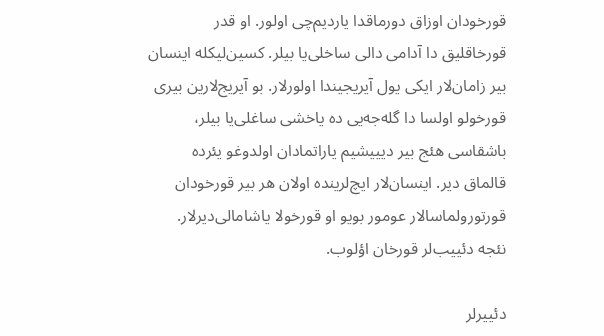قورخودان اوزاق دورماقدا یاردیم‌چی اولور. او قدر قورخاقلیق دا آدامی دالی ساخلی‌یا بیلر. کسین‌لیکله اینسان بیر زامان‌لار ایکی یول آیریجیندا اولورلار. بو آیریج‌لارین بیری قورخولو اولسا دا گله‌جه‌یی ده یاخشی ساغلی‌یا بیلر، باشقاسی هئج بیر دیییشیم یاراتمادان اولدوغو یئرده قالماق دیر. اینسان‌لار ایچ‌لرینده اولان هر بیر قورخودان قورتورولماسالار عومور بویو او قورخولا یاشامالی‌دیرلار. نئجه دئییب‌لر قورخان اؤلوب.

دئییرلر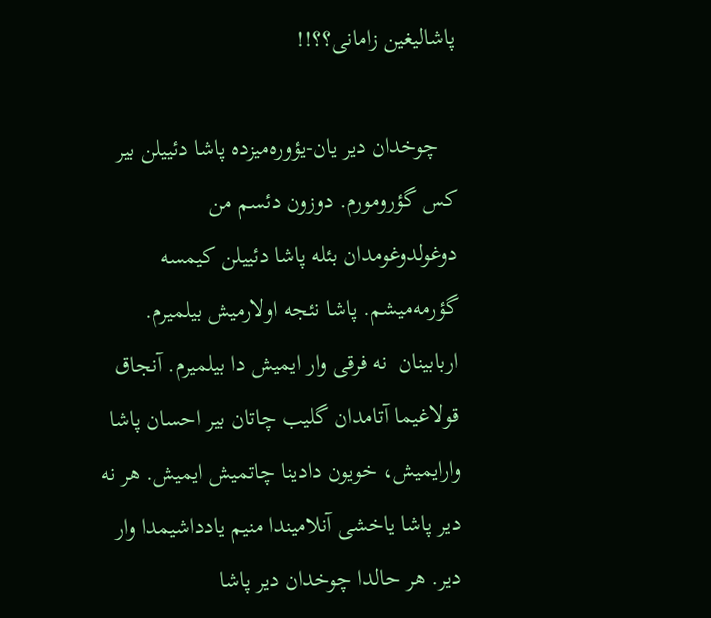پاشالیغین زامانی؟؟!!

   چوخدان دیر یان-یؤوره‌میزده پاشا دئییلن بیر کس گؤرومورم. دوزون دئسم من دوغولدوغومدان بئله پاشا دئییلن کیمسه گؤرمه‌میشم. پاشا نئجه اولارمیش بیلمیرم. اربابینان  نه فرقی وار ایمیش دا بیلمیرم. آنجاق قولاغیما آتامدان گلیب چاتان بیر احسان پاشا وارایمیش، خویون دادینا چاتمیش ایمیش. هر نه دیر پاشا یاخشی آنلامیندا منیم یادداشیمدا وار دیر. هر حالدا چوخدان دیر پاشا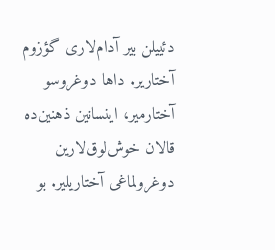دئییلن بیر آدام‌لاری گؤزوم آختاریر. داها دوغروسو آختارمیر، اینسانین ذهنین‌ده قالان خوش‌لوق‌لارین دوغرولماغی آختاریلیر. بو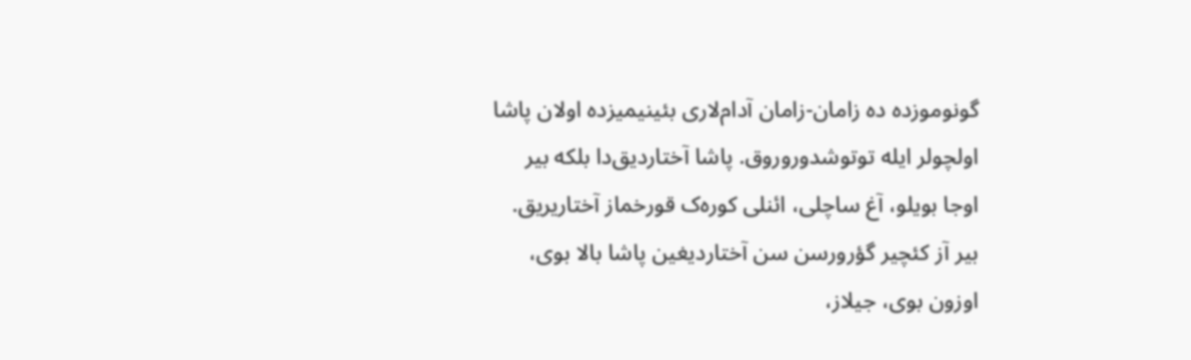گونوموزده ده زامان-زامان آدام‌لاری بئینیمیزده اولان پاشا اولچولر ایله توتوشدوروروق. پاشا آختاردیق‌دا بلکه بیر اوجا بویلو، آغ ساچلی، ائنلی کوره‌ک قورخماز آختاریریق. بیر آز کئچیر گؤرورسن سن آختاردیغین پاشا بالا بوی، اوزون بوی، جیلاز،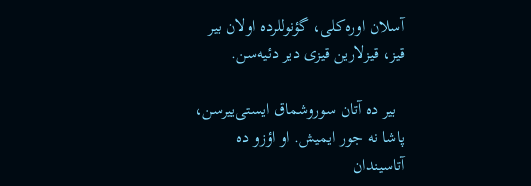آسلان اوره‌کلی، گؤنوللرده اولان بیر قیز، قیزلارین قیزی دیر دئیه‌سن.

  بیر ده آتان سوروشماق ایستی‌ییرسن، پاشا نه جور ایمیش. او اؤزو ده آتاسیندان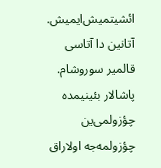ائشیتمیش‌ایمیش. آتانین دا آتاسی قالمیر سوروشام. پاشالار بئینیمده چؤزولمی‌ین چؤزولمه‌جه اولاراق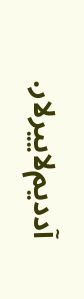آددیم‌لاییرلار.